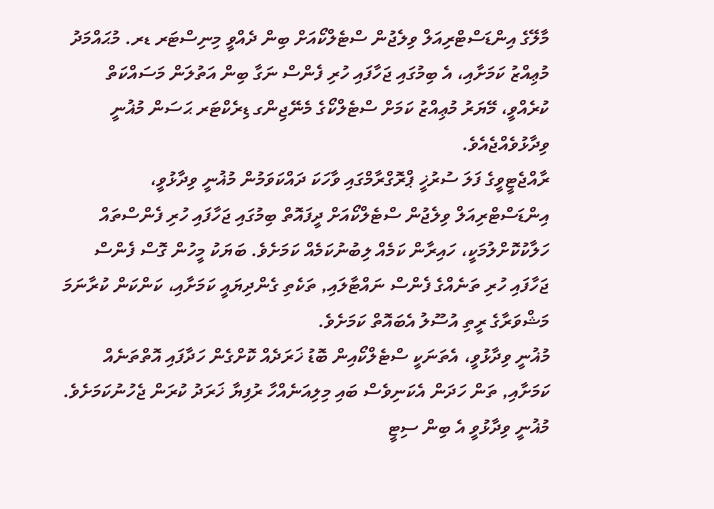މާލޭގެ އިންޑަސްޓްރިއަލް ވިލެޖުން ސްޓެލްކޯއަށް ބިން ދެއްވީ މިނިސްޓަރ ޑރ. މުޙައްމަދު މުޢިއްޒު ކަމަށާއި، އެ ބިމުގައި ޖަހާފައި ހުރި ފެންސް ނަގާ ބިން އަތުލަން މަސައްކަތް ކުރެއްވީ، މޭޔަރު މުޢިއްޒު ކަމަށް ސްޓެލްކޯގެ މެނޭޖިންގ ޑިރެކްޓަރ ޙަސަން މުޣުނީ ވިދާޅުވެއްޖެއެވެ.
ރާއްޖެޓީވީގެ ފަލަ ސުރުޚީ ޕްރޮގްރާމްގައި ވާހަކަ ދައްކަވަމުން މުޣުނީ ވިދާޅުވީ، އިންޑަސްޓްރިއަލް ވިލެޖުން ސްޓެލްކޯއަށް ދީފައޮތް ބިމުގައި ޖަހާފައި ހުރި ފެންސްތައް ހަލާކުކޮށްލުމަކީ، ހައިރާން ކަމެއް ލިބުނުކަމެއް ކަމަށެވެ. ބަޔަކު މީހުން ގޮސް ފެންސް ޖަހާފައި ހުރި ތަނެއްގެ ފެންސް ނައްޓާލައި, ތަކެތި ގެންދިޔައީ ކަމަށާއި، ކަންކަން ކުރާނަމަ މަޝްވަރާގެ ރީތި އުސޫލު އެބައޮތް ކަމަށެވެ.
މުޣުނީ ވިދާޅުވީ، އެތަނަކީ ސްޓެލްކޯއިން ބޮޑު ޚަރަދެއް ކޮށްގެން ހަދާފައި އޮތްތަނެއް ކަމަށާއި, ތަން ހަދަން އެކަނިވެސް ބައި މިލިއަނެއްހާ ރުފިޔާ ޚަރަދު ކުރަން ޖެހުނުކަމަށެވެ.
މުޣުނީ ވިދާޅުވީ އެ ބިން ސިޓީ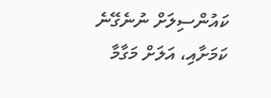ކައުންސިލަށް ނުނެގޭނެ ކަމަށާއި، އަލަށް މަގާމާ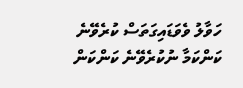ހަވާލު ވެވަޑައިގަތަސް ކުރެވޭނެ ކަންކަމާ ނުކުރެވޭނެ ކަންކަން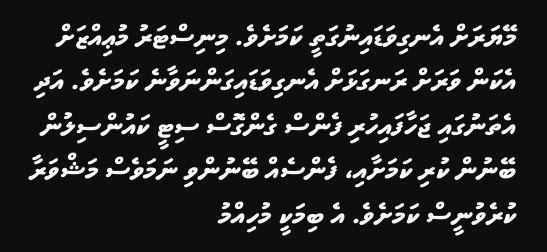މޭޔަރަށް އެނގިވަޑައިނުގަތީ ކަމަށެވެ. މިނިސްޓަރު މުޢިއްޒަށް އެކަން ވަރަށް ރަނގަޅަށް އެނގިވަޑައިގަންނަވާނެ ކަމަށެވެ. އަދި އެތަނުގައި ޖަހާފައިހުރި ފެންސް ގެންގޮސް ސިޓީ ކައުންސިލުން ބޭނުން ކުރި ކަމަށާއި، ފެންސެއް ބޭނުންވި ނަމަވެސް މަޝްވަރާ ކުރެވުނީސް ކަމަށެވެ. އެ ބިމަކީ މުހިއްމު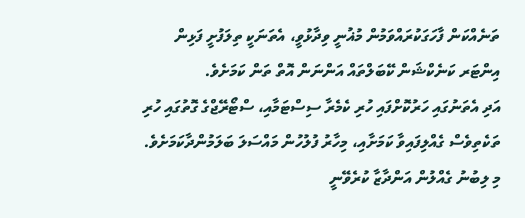ތަނެއްކަން ފާހަގަކުރައްވަމުން މުޣުނީ ވިދާޅުވީ، އެތަނަކީ ތިލަފުށީ ފަޅިން އިންޓަރ ކަނެކްޝަން ކޭބަލްތައް އަންނަން އޮތް ތަން ކަމަށެވެ.
އަދި އެތަނުގައި ހަރުކޮށްފައި ހުރި ކެމެރާ ސިސްޓަމާއި، ސްޓޯރޭޖްގެ ގޮތުގައި ހުރި ތަކެތިވެސް ގެއްލިފައިވާ ކަމަށާއި، މިހާރު ފުލުހުން މައްސަލަ ބަލަމުންދާކަމަށެވެ. މި ލިބުނު ގެއްލުން އަންދާޒާ ކުރެވޭނީ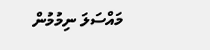މައްސަލަ ނިމުމުން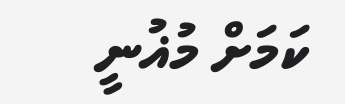ކަމަށް މުޣުނީ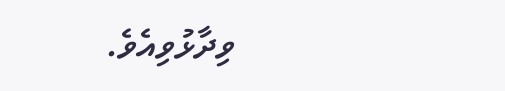ވިދާޅުވިއެވެ.